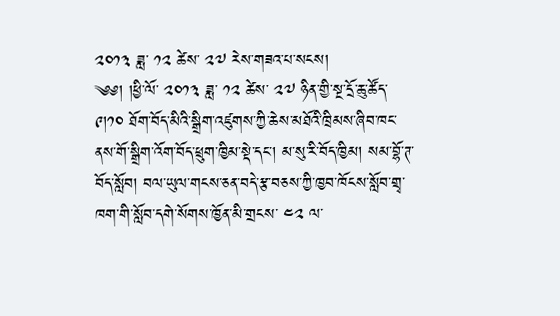༢༠༡༣ ཟླ་ ༡༢ ཚེས་ ༢༧ རེས་གཟའ་པ་སངས།
༄༅། །ཕྱི་ལོ་ ༢༠༡༣ ཟླ་ ༡༢ ཚེས་ ༢༧ ཉིན་གྱི་སྔ་དྲོ་ཆུ་ཚོད་ ༩།༡༠ ཐོག་བོད་མིའི་སྒྲིག་འཛུགས་ཀྱི་ཆེས་མཐོའི་ཁྲིམས་ཞིབ་ཁང་ནས་གོ་སྒྲིག་འོག་བོད་ཕྲུག་ཁྱིམ་སྡེ་དང་། མ་སུ་རི་བོད་ཁྱིམ། སམ་བྷོ་ཊ་བོད་སློབ། བལ་ཡུལ་གངས་ཅན་བདེ་རྩ་བཅས་ཀྱི་ཁྱབ་ཁོངས་སློབ་གྲྭ་ཁག་གི་སློབ་དགེ་སོགས་ཁྱོན་མི་གྲངས་ ༤༢ ལ་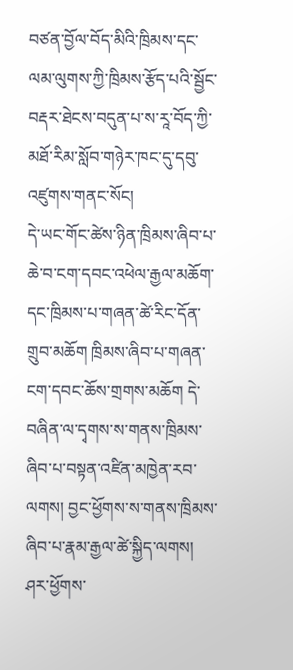བཙན་བྱོལ་བོད་མིའི་ཁྲིམས་དང་ལམ་ལུགས་ཀྱི་ཁྲིམས་རྩོད་པའི་སྦྱོང་བརྡར་ཐེངས་བདུན་པ་ས་རཱ་བོད་ཀྱི་མཐོ་རིམ་སློབ་གཉེར་ཁང་དུ་དབུ་འཛུགས་གནང་སོང།
དེ་ཡང་གོང་ཚེས་ཉིན་ཁྲིམས་ཞིབ་པ་ཆེ་བ་ངག་དབང་འཕེལ་རྒྱལ་མཆོག་དང་ཁྲིམས་པ་གཞན་ཚེ་རིང་དོན་གྲུབ་མཆོག ཁྲིམས་ཞིབ་པ་གཞན་ངག་དབང་ཆོས་གྲགས་མཆོག དེ་བཞིན་ལ་དྭགས་ས་གནས་ཁྲིམས་ཞིབ་པ་བསྟན་འཛིན་མཁྱེན་རབ་ལགས། བྱང་ཕྱོགས་ས་གནས་ཁྲིམས་ཞིབ་པ་རྣམ་རྒྱལ་ཚེ་སྐྱིད་ལགས། ཤར་ཕྱོགས་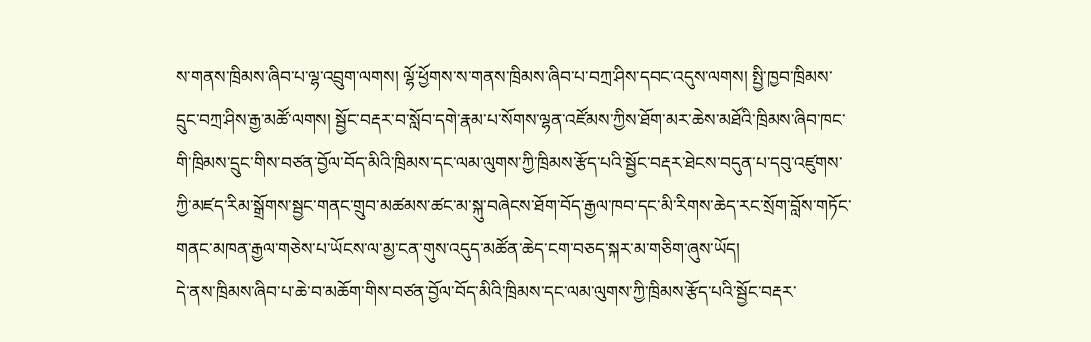ས་གནས་ཁྲིམས་ཞིབ་པ་ལྷ་འབྲུག་ལགས། ལྷོ་ཕྱོགས་ས་གནས་ཁྲིམས་ཞིབ་པ་བཀྲ་ཤིས་དབང་འདུས་ལགས། སྤྱི་ཁྱབ་ཁྲིམས་དྲུང་བཀྲ་ཤིས་རྒྱ་མཚོ་ལགས། སྦྱོང་བརྡར་བ་སློབ་དགེ་རྣམ་པ་སོགས་ལྷན་འཛོམས་ཀྱིས་ཐོག་མར་ཆེས་མཐོའི་ཁྲིམས་ཞིབ་ཁང་གི་ཁྲིམས་དྲུང་གིས་བཙན་བྱོལ་བོད་མིའི་ཁྲིམས་དང་ལམ་ལུགས་ཀྱི་ཁྲིམས་རྩོད་པའི་སྦྱོང་བརྡར་ཐེངས་བདུན་པ་དབུ་འཛུགས་ཀྱི་མཛད་རིམ་སྒྲོགས་སྦྱང་གནང་གྲུབ་མཚམས་ཚང་མ་སྐུ་བཞེངས་ཐོག་བོད་རྒྱལ་ཁབ་དང་མི་རིགས་ཆེད་རང་སྲོག་བློས་གཏོང་གནང་མཁན་རྒྱལ་གཅེས་པ་ཡོངས་ལ་མྱ་ངན་གུས་འདུད་མཚོན་ཆེད་ངག་བཅད་སྐར་མ་གཅིག་ཞུས་ཡོད།
དེ་ནས་ཁྲིམས་ཞིབ་པ་ཆེ་བ་མཆོག་གིས་བཙན་བྱོལ་བོད་མིའི་ཁྲིམས་དང་ལམ་ལུགས་ཀྱི་ཁྲིམས་རྩོད་པའི་སྦྱོང་བརྡར་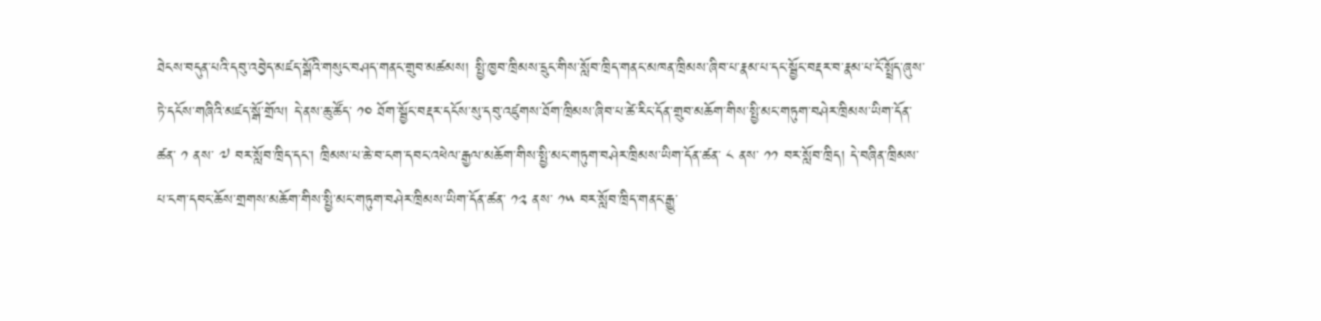ཐེངས་བདུན་པའི་དབུ་འབྱེད་མཛད་སྒོའི་གསུང་བཤད་གནང་གྲུབ་མཚམས། སྤྱི་ཁྱབ་ཁྲིམས་དྲུང་གིས་སློབ་ཁྲིད་གནང་མཁན་ཁྲིམས་ཞིབ་པ་རྣམ་པ་དང་སྦྱོང་བརྡར་བ་རྣམ་པ་ངོ་སྤྲོད་ཞུས་ཏེ་དངོས་གཞིའི་མཛད་སྒོ་གྲོལ། དེ་ནས་ཆུ་ཚོད་ ༡༠ ཐོག་སྦྱོང་བརྡར་དངོས་སུ་དབུ་འཛུགས་ཐོག་ཁྲིམས་ཞིབ་པ་ཚེ་རིང་དོན་གྲུབ་མཆོག་གིས་སྤྱི་མང་གཏུག་བཤེར་ཁྲིམས་ཡིག་དོན་ཚན་ ༡ ནས་ ༧ བར་སློབ་ཁྲིད་དང་། ཁྲིམས་པ་ཆེ་བ་ངག་དབང་འཕེལ་རྒྱལ་མཆོག་གིས་སྤྱི་མང་གཏུག་བཤེར་ཁྲིམས་ཡིག་དོན་ཚན་ ༨ ནས་ ༡༡ བར་སློབ་ཁྲིད། དེ་བཞིན་ཁྲིམས་པ་ངག་དབང་ཆོས་གྲགས་མཆོག་གིས་སྤྱི་མང་གཏུག་བཤེར་ཁྲིམས་ཡིག་དོན་ཚན་ ༡༢ ནས་ ༡༥ བར་སློབ་ཁྲིད་གནང་རྒྱུ་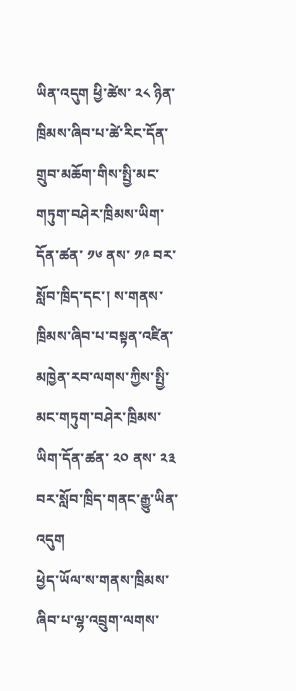ཡིན་འདུག ཕྱི་ཚེས་ ༢༨ ཉིན་ཁྲིམས་ཞིབ་པ་ཚེ་རིང་དོན་གྲུབ་མཆོག་གིས་སྤྱི་མང་གཏུག་བཤེར་ཁྲིམས་ཡིག་དོན་ཚན་ ༡༦ ནས་ ༡༩ བར་སློབ་ཁྲིད་དང་། ས་གནས་ཁྲིམས་ཞིབ་པ་བསྟན་འཛིན་མཁྱེན་རབ་ལགས་ཀྱིས་སྤྱི་མང་གཏུག་བཤེར་ཁྲིམས་ཡིག་དོན་ཚན་ ༢༠ ནས་ ༢༣ བར་སློབ་ཁྲིད་གནང་རྒྱུ་ཡིན་འདུག
ཕྱེད་ཡོལ་ས་གནས་ཁྲིམས་ཞིབ་པ་ལྷ་འབྲུག་ལགས་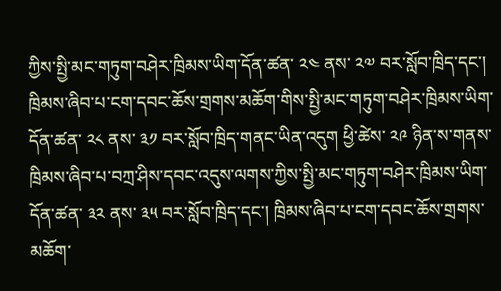ཀྱིས་སྤྱི་མང་གཏུག་བཤེར་ཁྲིམས་ཡིག་དོན་ཚན་ ༢༤ ནས་ ༢༧ བར་སློབ་ཁྲིད་དང་། ཁྲིམས་ཞིབ་པ་ངག་དབང་ཆོས་གྲགས་མཆོག་གིས་སྤྱི་མང་གཏུག་བཤེར་ཁྲིམས་ཡིག་དོན་ཚན་ ༢༨ ནས་ ༣༡ བར་སློབ་ཁྲིད་གནང་ཡིན་འདུག ཕྱི་ཚེས་ ༢༩ ཉིན་ས་གནས་ཁྲིམས་ཞིབ་པ་བཀྲ་ཤིས་དབང་འདུས་ལགས་ཀྱིས་སྤྱི་མང་གཏུག་བཤེར་ཁྲིམས་ཡིག་དོན་ཚན་ ༣༢ ནས་ ༣༥ བར་སློབ་ཁྲིད་དང་། ཁྲིམས་ཞིབ་པ་ངག་དབང་ཆོས་གྲགས་མཆོག་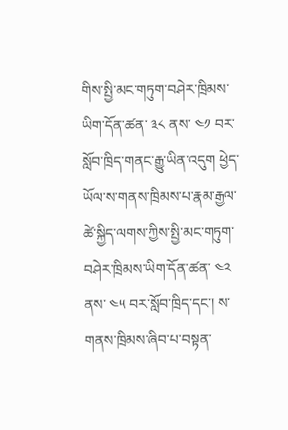གིས་སྤྱི་མང་གཏུག་བཤེར་ཁྲིམས་ཡིག་དོན་ཚན་ ༣༨ ནས་ ༤༡ བར་སློབ་ཁྲིད་གནང་རྒྱུ་ཡིན་འདུག ཕྱེད་ཡོལ་ས་གནས་ཁྲིམས་པ་རྣམ་རྒྱལ་ཚེ་སྐྱིད་ལགས་ཀྱིས་སྤྱི་མང་གཏུག་བཤེར་ཁྲིམས་ཡིག་དོན་ཚན་ ༤༢ ནས་ ༤༥ བར་སློབ་ཁྲིད་དང་། ས་གནས་ཁྲིམས་ཞིབ་པ་བསྟན་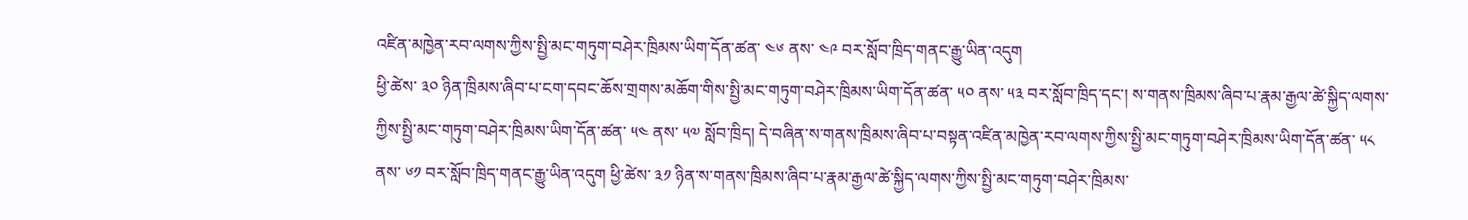འཛིན་མཁྱེན་རབ་ལགས་ཀྱིས་སྤྱི་མང་གཏུག་བཤེར་ཁྲིམས་ཡིག་དོན་ཚན་ ༤༦ ནས་ ༤༩ བར་སློབ་ཁྲིད་གནང་རྒྱུ་ཡིན་འདུག
ཕྱི་ཚེས་ ༣༠ ཉིན་ཁྲིམས་ཞིབ་པ་ངག་དབང་ཆོས་གྲགས་མཆོག་གིས་སྤྱི་མང་གཏུག་བཤེར་ཁྲིམས་ཡིག་དོན་ཚན་ ༥༠ ནས་ ༥༣ བར་སློབ་ཁྲིད་དང་། ས་གནས་ཁྲིམས་ཞིབ་པ་རྣམ་རྒྱལ་ཚེ་སྐྱིད་ལགས་ཀྱིས་སྤྱི་མང་གཏུག་བཤེར་ཁྲིམས་ཡིག་དོན་ཚན་ ༥༤ ནས་ ༥༧ སློབ་ཁྲིད། དེ་བཞིན་ས་གནས་ཁྲིམས་ཞིབ་པ་བསྟན་འཛིན་མཁྱེན་རབ་ལགས་ཀྱིས་སྤྱི་མང་གཏུག་བཤེར་ཁྲིམས་ཡིག་དོན་ཚན་ ༥༨ ནས་ ༦༡ བར་སློབ་ཁྲིད་གནང་རྒྱུ་ཡིན་འདུག ཕྱི་ཚེས་ ༣༡ ཉིན་ས་གནས་ཁྲིམས་ཞིབ་པ་རྣམ་རྒྱལ་ཚེ་སྐྱིད་ལགས་ཀྱིས་སྤྱི་མང་གཏུག་བཤེར་ཁྲིམས་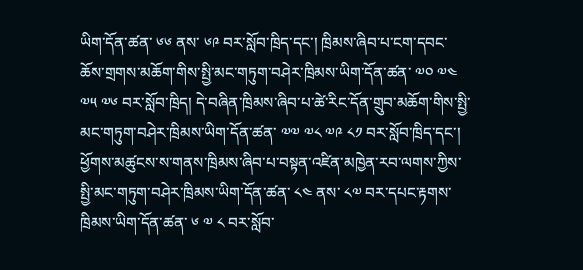ཡིག་དོན་ཚན་ ༦༦ ནས་ ༦༩ བར་སློབ་ཁྲིད་དང་། ཁྲིམས་ཞིབ་པ་ངག་དབང་ཆོས་གྲགས་མཆོག་གིས་སྤྱི་མང་གཏུག་བཤེར་ཁྲིམས་ཡིག་དོན་ཚན་ ༧༠ ༧༤ ༧༥ ༧༦ བར་སློབ་ཁྲིད། དེ་བཞིན་ཁྲིམས་ཞིབ་པ་ཚེ་རིང་དོན་གྲུབ་མཆོག་གིས་སྤྱི་མང་གཏུག་བཤེར་ཁྲིམས་ཡིག་དོན་ཚན་ ༧༧ ༧༨ ༧༩ ༨༡ བར་སློབ་ཁྲིད་དང་།
ཕྱོགས་མཚུངས་ས་གནས་ཁྲིམས་ཞིབ་པ་བསྟན་འཛིན་མཁྱེན་རབ་ལགས་ཀྱིས་སྤྱི་མང་གཏུག་བཤེར་ཁྲིམས་ཡིག་དོན་ཚན་ ༨༤ ནས་ ༨༧ བར་དཔང་རྟགས་ཁྲིམས་ཡིག་དོན་ཚན་ ༦ ༧ ༨ བར་སློབ་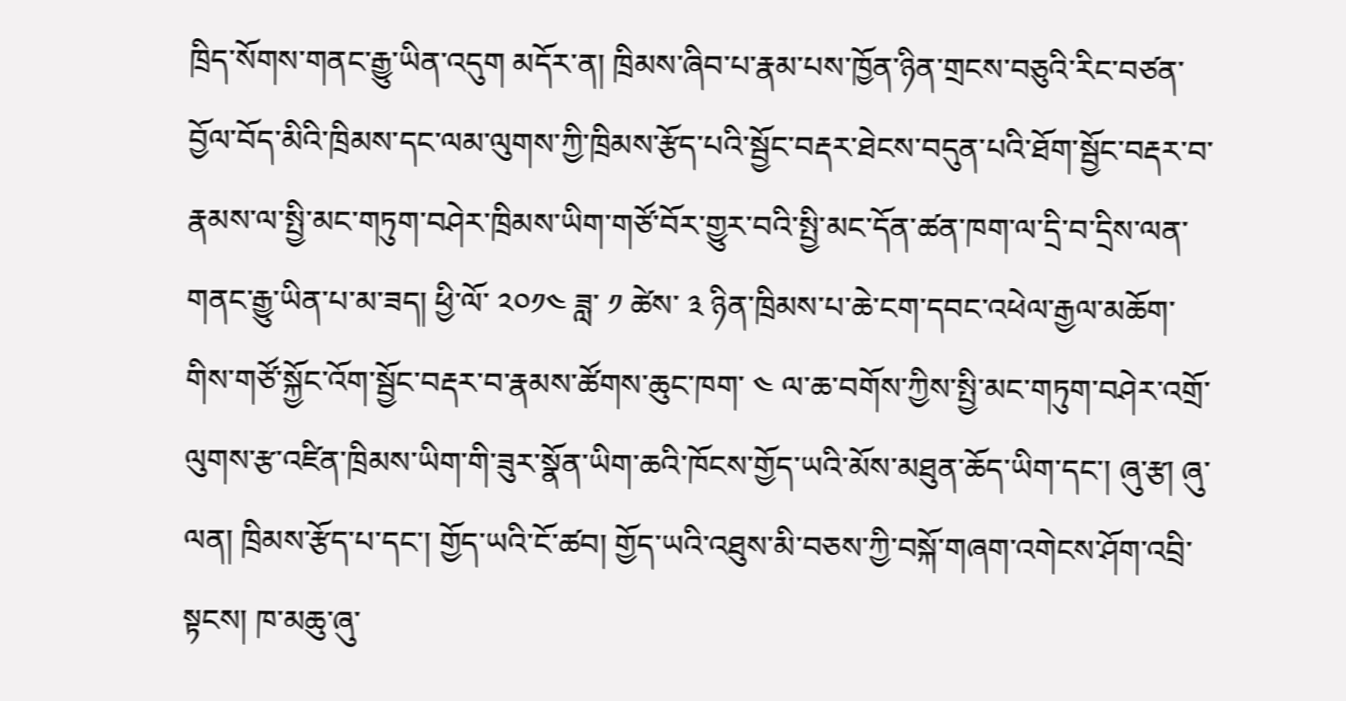ཁྲིད་སོགས་གནང་རྒྱུ་ཡིན་འདུག མདོར་ན། ཁྲིམས་ཞིབ་པ་རྣམ་པས་ཁྱོན་ཉིན་གྲངས་བཅུའི་རིང་བཙན་བྱོལ་བོད་མིའི་ཁྲིམས་དང་ལམ་ལུགས་ཀྱི་ཁྲིམས་རྩོད་པའི་སྦྱོང་བརྡར་ཐེངས་བདུན་པའི་ཐོག་སྦྱོང་བརྡར་བ་རྣམས་ལ་སྤྱི་མང་གཏུག་བཤེར་ཁྲིམས་ཡིག་གཙོ་བོར་གྱུར་བའི་སྤྱི་མང་དོན་ཚན་ཁག་ལ་དྲི་བ་དྲིས་ལན་གནང་རྒྱུ་ཡིན་པ་མ་ཟད། ཕྱི་ལོ་ ༢༠༡༤ ཟླ་ ༡ ཚེས་ ༣ ཉིན་ཁྲིམས་པ་ཆེ་ངག་དབང་འཕེལ་རྒྱལ་མཆོག་གིས་གཙོ་སྐྱོང་འོག་སྦྱོང་བརྡར་བ་རྣམས་ཚོགས་ཆུང་ཁག་ ༤ ལ་ཆ་བགོས་ཀྱིས་སྤྱི་མང་གཏུག་བཤེར་འགྲོ་ལུགས་རྩ་འཛིན་ཁྲིམས་ཡིག་གི་ཟུར་སྣོན་ཡིག་ཆའི་ཁོངས་གྱོད་ཡའི་མོས་མཐུན་ཆོད་ཡིག་དང་། ཞུ་རྩ། ཞུ་ལན། ཁྲིམས་རྩོད་པ་དང་། གྱོད་ཡའི་ངོ་ཚབ། གྱོད་ཡའི་འཐུས་མི་བཅས་ཀྱི་བསྐོ་གཞག་འགེངས་ཤོག་འབྲི་སྟངས། ཁ་མཆུ་ཞུ་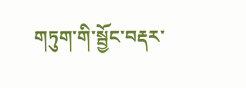གཏུག་གི་སྦྱོང་བརྡར་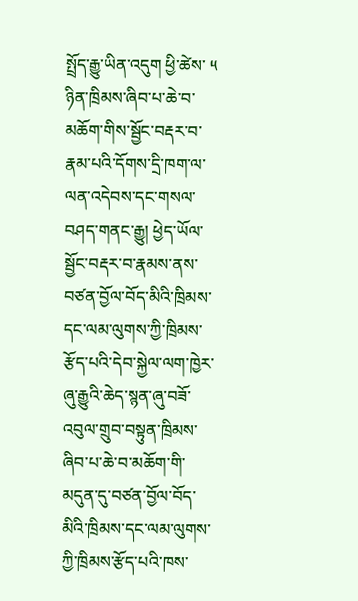སྤྲོད་རྒྱུ་ཡིན་འདུག ཕྱི་ཚེས་ ༥ ཉིན་ཁྲིམས་ཞིབ་པ་ཆེ་བ་མཆོག་གིས་སྦྱོང་བརྡར་བ་རྣམ་པའི་དོགས་དྲི་ཁག་ལ་ལན་འདེབས་དང་གསལ་བཤད་གནང་རྒྱུ། ཕྱེད་ཡོལ་སྦྱོང་བརྡར་བ་རྣམས་ནས་བཙན་བྱོལ་བོད་མིའི་ཁྲིམས་དང་ལམ་ལུགས་ཀྱི་ཁྲིམས་རྩོད་པའི་དེབ་སྐྱེལ་ལག་ཁྱེར་ཞུ་རྒྱུའི་ཆེད་སྙན་ཞུ་བཟོ་འབུལ་གྲུབ་བསྟུན་ཁྲིམས་ཞིབ་པ་ཆེ་བ་མཆོག་གི་མདུན་དུ་བཙན་བྱོལ་བོད་མིའི་ཁྲིམས་དང་ལམ་ལུགས་ཀྱི་ཁྲིམས་རྩོད་པའི་ཁས་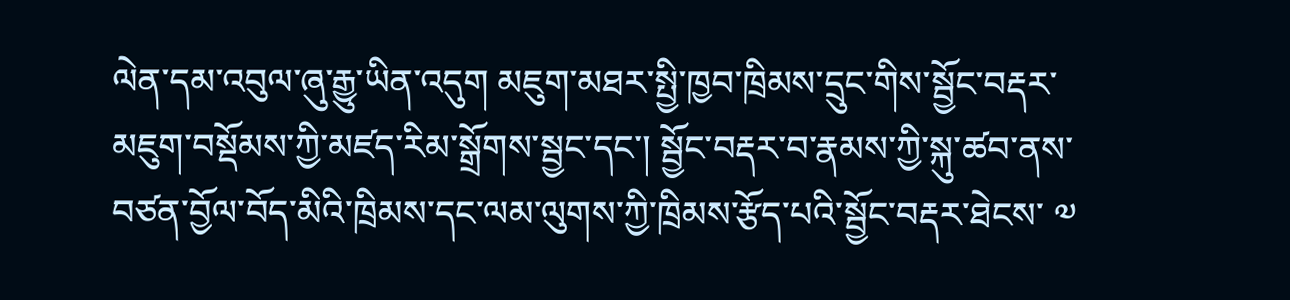ལེན་དམ་འབུལ་ཞུ་རྒྱུ་ཡིན་འདུག མཇུག་མཐར་སྤྱི་ཁྱབ་ཁྲིམས་དྲུང་གིས་སྦྱོང་བརྡར་མཇུག་བསྡོམས་ཀྱི་མཛད་རིམ་སྒྲོགས་སྦྱང་དང་། སྦྱོང་བརྡར་བ་རྣམས་ཀྱི་སྐུ་ཚབ་ནས་བཙན་བྱོལ་བོད་མིའི་ཁྲིམས་དང་ལམ་ལུགས་ཀྱི་ཁྲིམས་རྩོད་པའི་སྦྱོང་བརྡར་ཐེངས་ ༧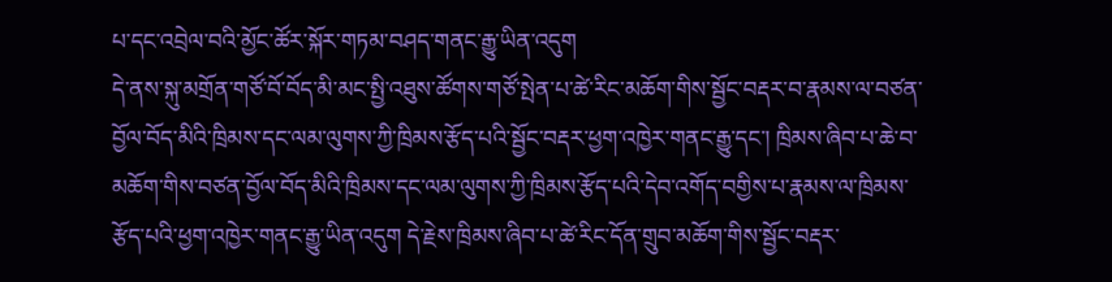པ་དང་འབྲེལ་བའི་མྱོང་ཚོར་སྐོར་གཏམ་བཤད་གནང་རྒྱུ་ཡིན་འདུག
དེ་ནས་སྐུ་མགྲོན་གཙོ་བོ་བོད་མི་མང་སྤྱི་འཐུས་ཚོགས་གཙོ་སྤེན་པ་ཚེ་རིང་མཆོག་གིས་སྦྱོང་བརྡར་བ་རྣམས་ལ་བཙན་བྱོལ་བོད་མིའི་ཁྲིམས་དང་ལམ་ལུགས་ཀྱི་ཁྲིམས་རྩོད་པའི་སྦྱོང་བརྡར་ཕྱག་འཁྱེར་གནང་རྒྱུ་དང་། ཁྲིམས་ཞིབ་པ་ཆེ་བ་མཆོག་གིས་བཙན་བྱོལ་བོད་མིའི་ཁྲིམས་དང་ལམ་ལུགས་ཀྱི་ཁྲིམས་རྩོད་པའི་དེབ་འགོད་བགྱིས་པ་རྣམས་ལ་ཁྲིམས་རྩོད་པའི་ཕྱག་འཁྱེར་གནང་རྒྱུ་ཡིན་འདུག དེ་རྗེས་ཁྲིམས་ཞིབ་པ་ཚེ་རིང་དོན་གྲུབ་མཆོག་གིས་སྦྱོང་བརྡར་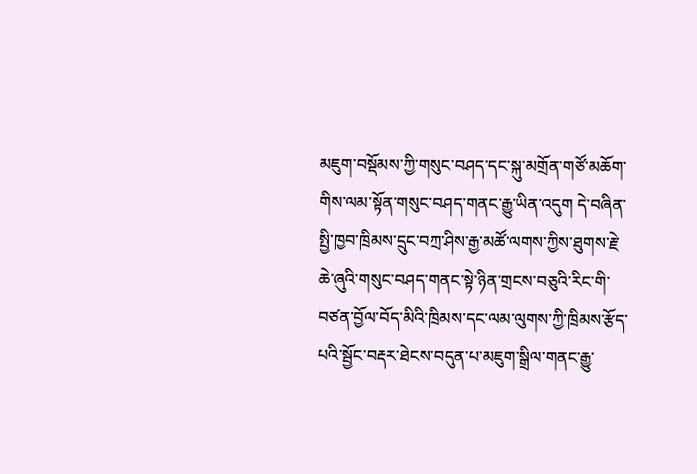མཇུག་བསྡོམས་ཀྱི་གསུང་བཤད་དང་སྐུ་མགྲོན་གཙོ་མཆོག་གིས་ལམ་སྟོན་གསུང་བཤད་གནང་རྒྱུ་ཡིན་འདུག དེ་བཞིན་སྤྱི་ཁྱབ་ཁྲིམས་དྲུང་བཀྲ་ཤིས་རྒྱ་མཚོ་ལགས་ཀྱིས་ཐུགས་རྗེ་ཆེ་ཞུའི་གསུང་བཤད་གནང་སྟེ་ཉིན་གྲངས་བཅུའི་རིང་གི་བཙན་བྱོལ་བོད་མིའི་ཁྲིམས་དང་ལམ་ལུགས་ཀྱི་ཁྲིམས་རྩོད་པའི་སྦྱོང་བརྡར་ཐེངས་བདུན་པ་མཇུག་སྒྲིལ་གནང་རྒྱུ་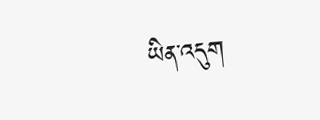ཡིན་འདུག